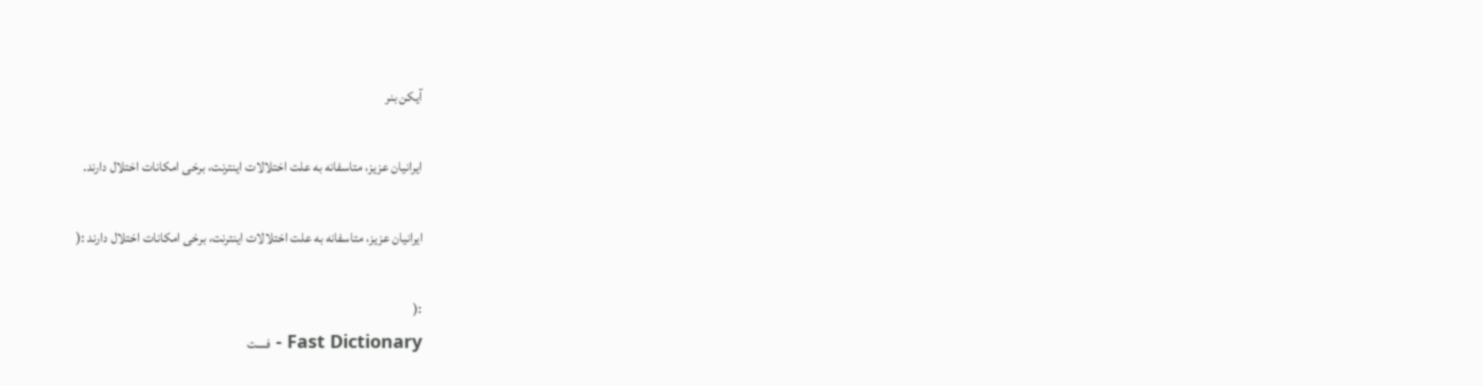آیکن بنر

ایرانیان عزیز، متاسفانه به علت اختلالات اینترنت، برخی امکانات اختلال دارند.

ایرانیان عزیز، متاسفانه به علت اختلالات اینترنت، برخی امکانات اختلال دارند :(

:(
Fast Dictionary - فست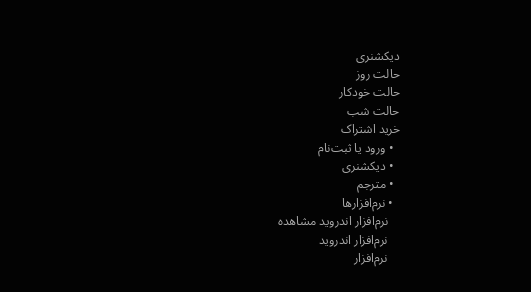دیکشنری
حالت روز
حالت خودکار
حالت شب
خرید اشتراک
  • ورود یا ثبت‌نام
  • دیکشنری
  • مترجم
  • نرم‌افزار‌ها
    نرم‌افزار اندروید مشاهده
    نرم‌افزار اندروید
    نرم‌افزار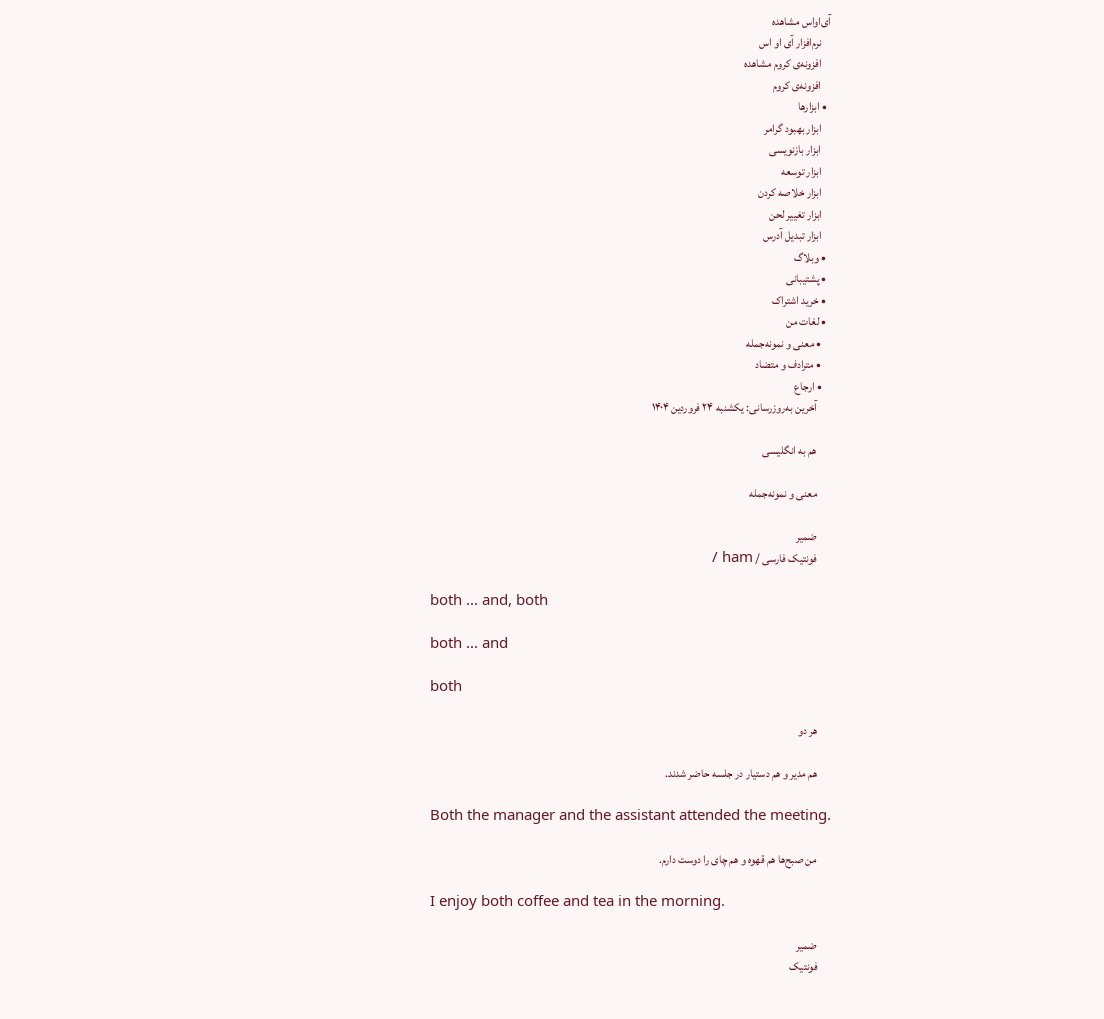آی‌او‌اس مشاهده
    نرم‌افزار آی او اس
    افزونه‌ی کروم مشاهده
    افزونه‌ی کروم
  • ابزارها
    ابزار بهبود گرامر
    ابزار بازنویسی
    ابزار توسعه
    ابزار خلاصه کردن
    ابزار تغییر لحن
    ابزار تبدیل آدرس
  • وبلاگ
  • پشتیبانی
  • خرید اشتراک
  • لغات من
    • معنی و نمونه‌جمله
    • مترادف و متضاد
    • ارجاع
      آخرین به‌روزرسانی: یکشنبه ۲۴ فروردین ۱۴۰۴

      هم به انگلیسی

      معنی و نمونه‌جمله

      ضمیر
      فونتیک فارسی / ham /

      both ... and, both

      both ... and

      both

      هر دو

      هم مدیر و هم دستیار در جلسه حاضر شدند.

      Both the manager and the assistant attended the meeting.

      من صبح‌ها هم قهوه و هم چای را دوست دارم.

      I enjoy both coffee and tea in the morning.

      ضمیر
      فونتیک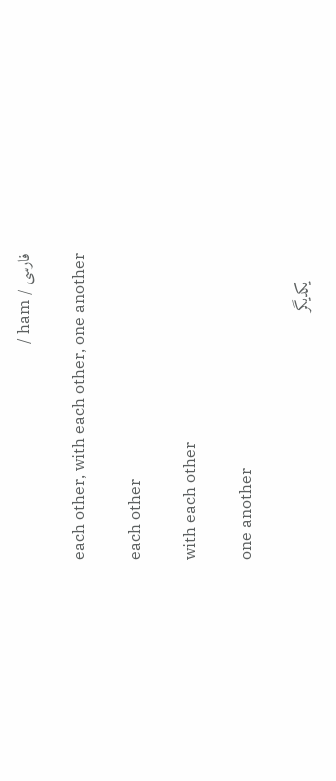فارسی / ham /

      each other, with each other, one another

      each other

      with each other

      one another

      یکدیگر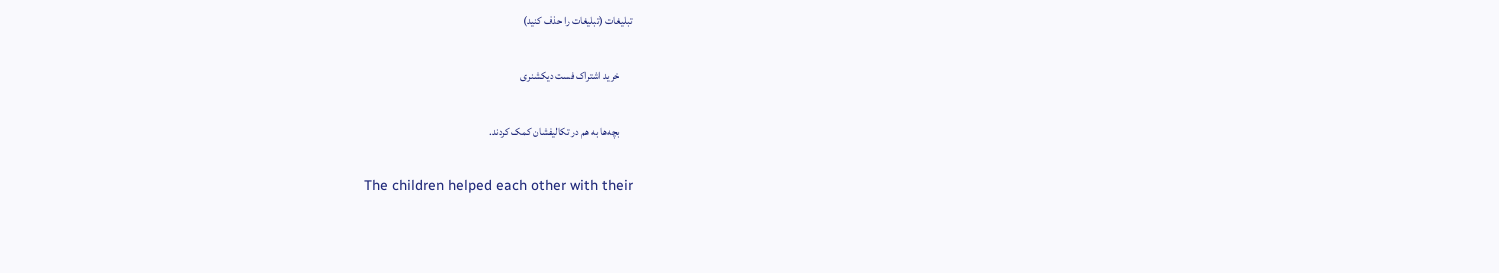تبلیغات (تبلیغات را حذف کنید)

      خرید اشتراک فست دیکشنری

      بچه‌ها به هم در تکالیفشان کمک کردند.

      The children helped each other with their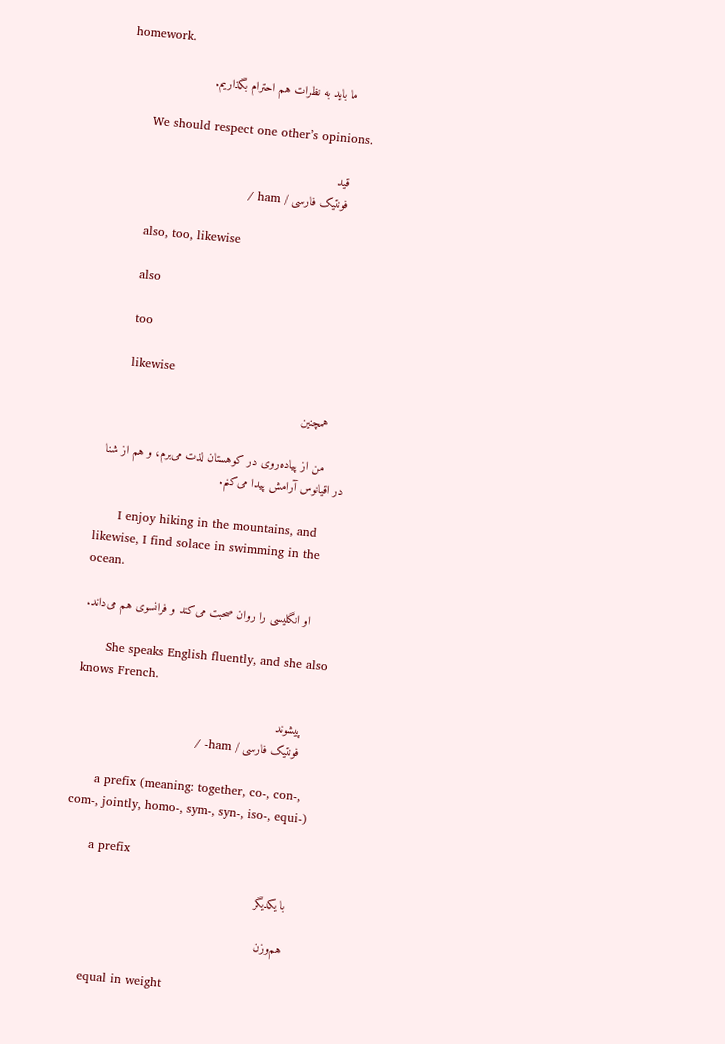homework.

      ما باید به نظرات هم احترام بگذاریم.

      We should respect one other’s opinions.

      قید
      فونتیک فارسی / ham /

      also, too, likewise

      also

      too

      likewise

      همچنین

      من از پیاده‌روی در کوهستان لذت می‌برم، و هم از شنا در اقیانوس آرامش پیدا می‌کنم.

      I enjoy hiking in the mountains, and likewise, I find solace in swimming in the ocean.

      او انگلیسی را روان صحبت می‌کند و فرانسوی هم می‌داند.

      She speaks English fluently, and she also knows French.

      پیشوند
      فونتیک فارسی / ham- /

      a prefix (meaning: together, co-, con-, com-, jointly, homo-, sym-, syn-, iso-, equi-)

      a prefix

      با یکدیگر

      هم‌وزن

      equal in weight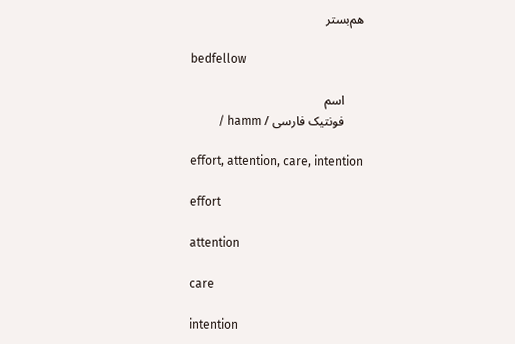هم‌بستر

      bedfellow

      اسم
      فونتیک فارسی / hamm /

      effort, attention, care, intention

      effort

      attention

      care

      intention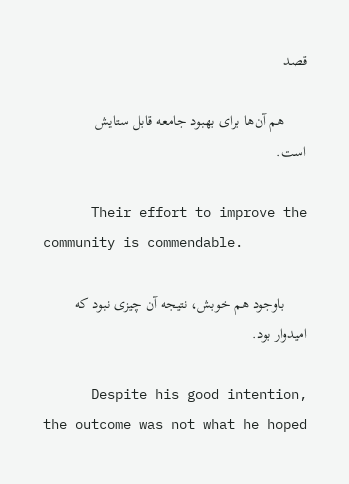قصد

      هم آن‌ها برای بهبود جامعه قابل ستایش است.

      Their effort to improve the community is commendable.

      باوجود هم خوبش، نتیجه آن چیزی نبود که امیدوار بود.

      Despite his good intention, the outcome was not what he hoped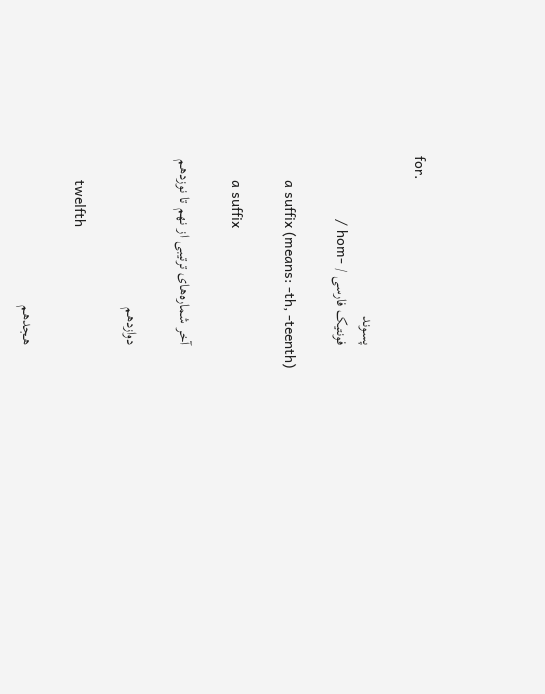for.

      پسوند
      فونتیک فارسی / -hom /

      a suffix (means: -th, -teenth)

      a suffix

      آخر شماره‌های ترتیبی از نهم تا نوزدهم

      دوازدهم

      twelfth

      هجدهم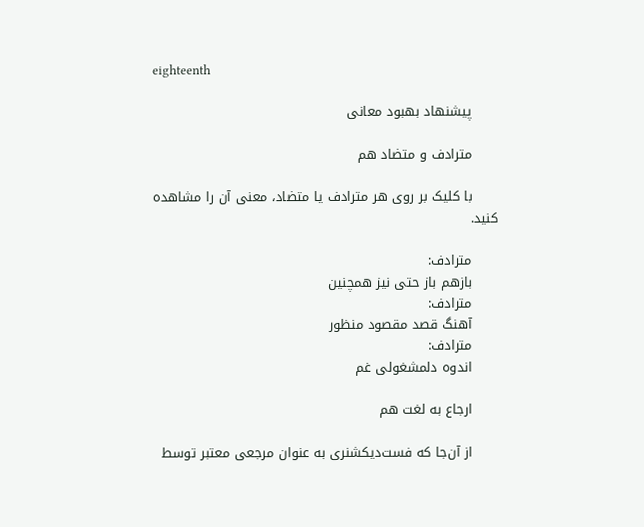eighteenth

      پیشنهاد بهبود معانی

      مترادف و متضاد هم

      با کلیک بر روی هر مترادف یا متضاد، معنی آن را مشاهده کنید.

      مترادف:
      بازهم باز حتی نیز همچنین
      مترادف:
      آهنگ قصد مقصود منظور
      مترادف:
      اندوه دلمشغولی غم

      ارجاع به لغت هم

      از آن‌جا که فست‌دیکشنری به عنوان مرجعی معتبر توسط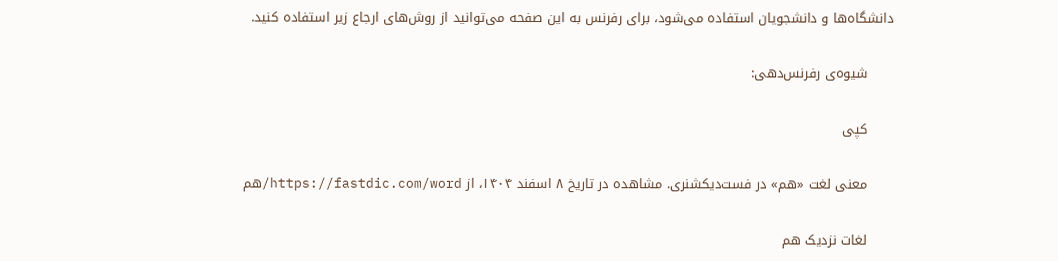دانشگاه‌ها و دانشجویان استفاده می‌شود، برای رفرنس به این صفحه می‌توانید از روش‌های ارجاع زیر استفاده کنید.

      شیوه‌ی رفرنس‌دهی:

      کپی

      معنی لغت «هم» در فست‌دیکشنری. مشاهده در تاریخ ۸ اسفند ۱۴۰۴، از https://fastdic.com/word/هم

      لغات نزدیک هم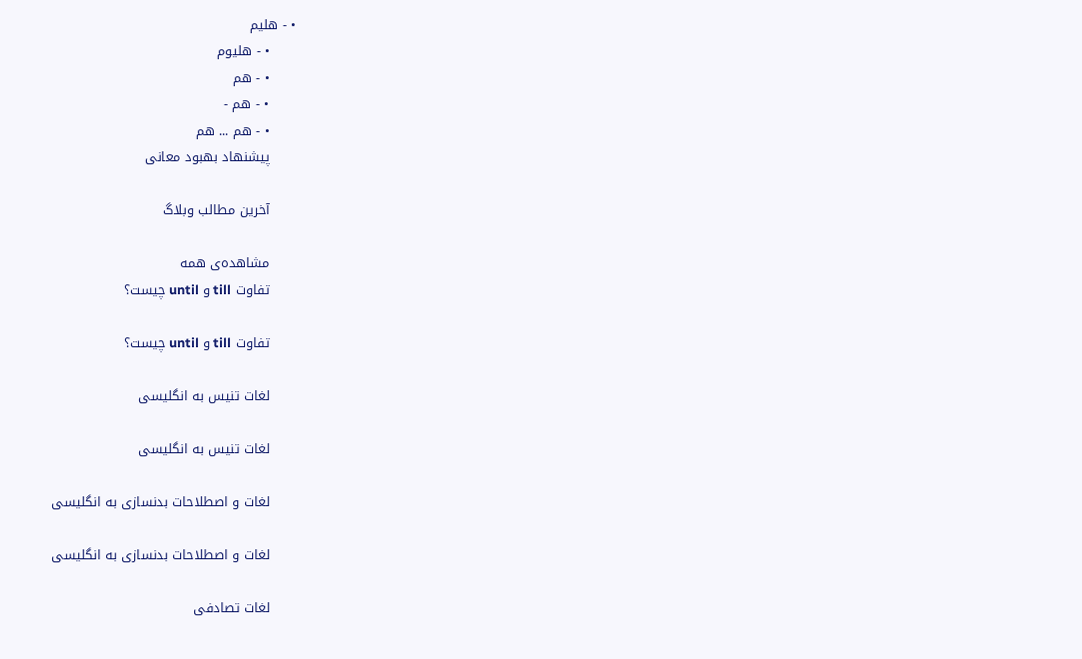• - هلیم
      • - هلیوم
      • - هم
      • - هم -
      • - هم ... هم
      پیشنهاد بهبود معانی

      آخرین مطالب وبلاگ

      مشاهده‌ی همه
      تفاوت till و until چیست؟

      تفاوت till و until چیست؟

      لغات تنیس به انگلیسی

      لغات تنیس به انگلیسی

      لغات و اصطلاحات بدنسازی به انگلیسی

      لغات و اصطلاحات بدنسازی به انگلیسی

      لغات تصادفی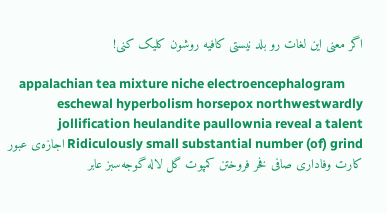اگر معنی این لغات رو بلد نیستی کافیه روشون کلیک کنی!

      appalachian tea mixture niche electroencephalogram eschewal hyperbolism horsepox northwestwardly jollification heulandite paullownia reveal a talent Ridiculously small substantial number (of) grind اجازه‌ی عبور کارت وفاداری صافی فخر فروختن کمپوت گل لاله گوجه‌سبز عابر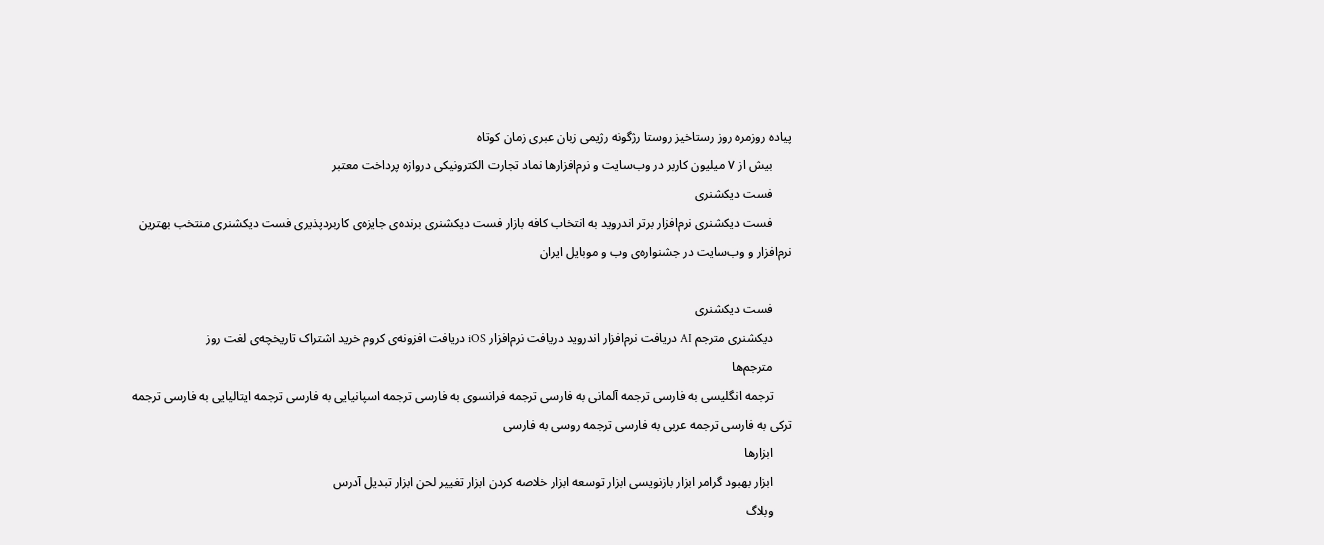پیاده روزمره روز رستاخیز روستا رژگونه رژیمی زبان عبری زمان کوتاه
      بیش از ۷ میلیون کاربر در وب‌سایت و نرم‌افزارها نماد تجارت الکترونیکی دروازه پرداخت معتبر
      فست دیکشنری
      فست دیکشنری نرم‌افزار برتر اندروید به انتخاب کافه بازار فست دیکشنری برنده‌ی جایزه‌ی کاربرد‌پذیری فست دیکشنری منتخب بهترین نرم‌افزار و وب‌سایت در جشنواره‌ی وب و موبایل ایران

      فست دیکشنری
      دیکشنری مترجم AI دریافت نرم‌افزار اندروید دریافت نرم‌افزار iOS دریافت افزونه‌ی کروم خرید اشتراک تاریخچه‌ی لغت روز
      مترجم‌ها
      ترجمه انگلیسی به فارسی ترجمه آلمانی به فارسی ترجمه فرانسوی به فارسی ترجمه اسپانیایی به فارسی ترجمه ایتالیایی به فارسی ترجمه ترکی به فارسی ترجمه عربی به فارسی ترجمه روسی به فارسی
      ابزارها
      ابزار بهبود گرامر ابزار بازنویسی ابزار توسعه ابزار خلاصه کردن ابزار تغییر لحن ابزار تبدیل آدرس
      وبلاگ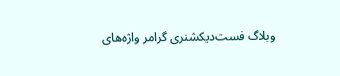وبلاگ فست‌دیکشنری گرامر واژه‌های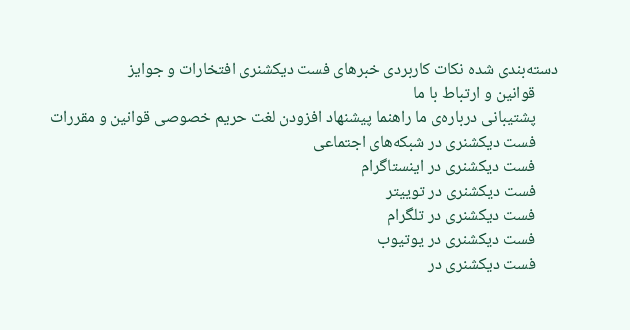دسته‌بندی شده نکات کاربردی خبرهای فست دیکشنری افتخارات و جوایز
      قوانین و ارتباط با ما
      پشتیبانی درباره‌ی ما راهنما پیشنهاد افزودن لغت حریم خصوصی قوانین و مقررات
      فست دیکشنری در شبکه‌های اجتماعی
      فست دیکشنری در اینستاگرام
      فست دیکشنری در توییتر
      فست دیکشنری در تلگرام
      فست دیکشنری در یوتیوب
      فست دیکشنری در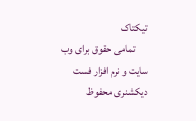تیکتاک
      تمامی حقوق برای وب سایت و نرم افزار فست دیکشنری محفوظ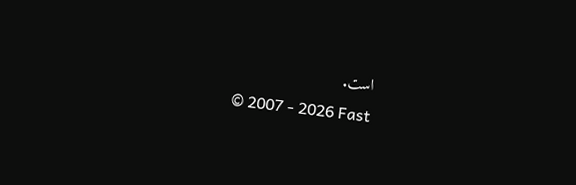است.
      © 2007 - 2026 Fast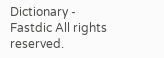Dictionary - Fastdic All rights reserved.